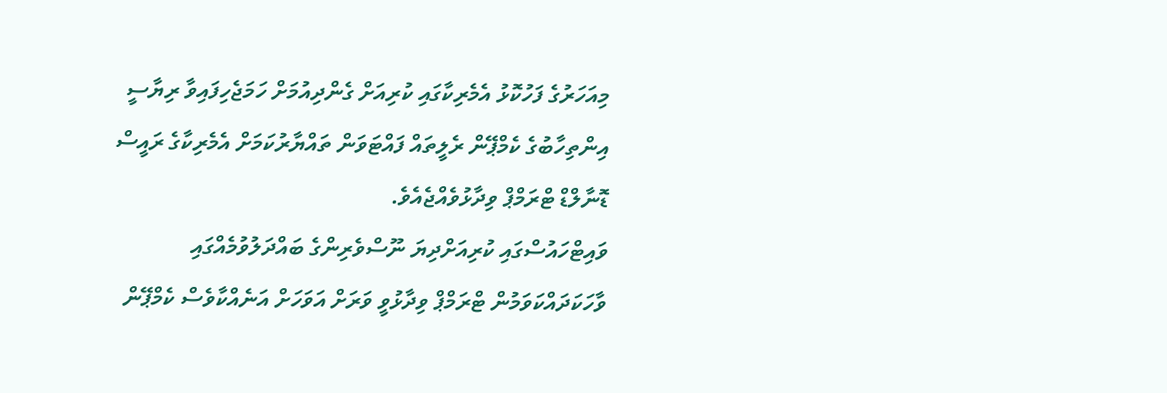މިއަހަރުގެ ފަހުކޮޅު އެމެރިކާގައި ކުރިއަށް ގެންދިއުމަށް ހަމަޖެހިފައިވާ ރިޔާސީ އިންތިހާބުގެ ކެމްޕޭން ރެލީތައް ފައްޓަވަން ތައްޔާރުކަމަށް އެމެރިކާގެ ރައީސް ޑޮނާލްޑް ޓްރަމްޕް ވިދާޅުވެއްޖެއެވެ.
ވައިޓްހައުސްގައި ކުރިއަށްދިޔަ ނޫސްވެރިންގެ ބައްދަލުވުމެއްގައި ވާހަކަދައްކަވަމުން ޓްރަމްޕް ވިދާޅުވީ ވަރަށް އަވަހަށް އަނެއްކާވެސް ކެމްޕޭން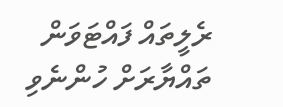ރެލީތައް ފައްޓަވަން ތައްޔާރަށް ހުންނެވި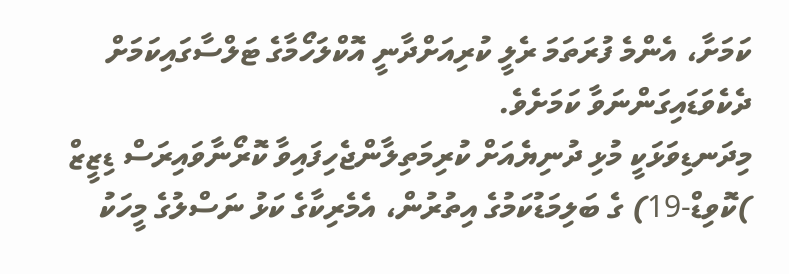ކަމަށާ، އެންމެ ފުރަތަމަ ރެލީ ކުރިއަށްދާނީ އޮކްލަހޯމާގެ ޓަލްސާގައިކަމަށް ދެކެވަޑައިގަންނަވާ ކަމަށެވެ.
މިދަނޑިވަޅަކީ މުޅި ދުނިޔެއަށް ކުރިމަތިލާންޖެހިފައިވާ ކޮރޯނާވައިރަސް ޑިޒީޒް )ކޮވިޑް-19) ގެ ބަލިމަޑުކަމުގެ އިތުރުން، އެމެރިކާގެ ކަޅު ނަސްލުގެ މީހަކު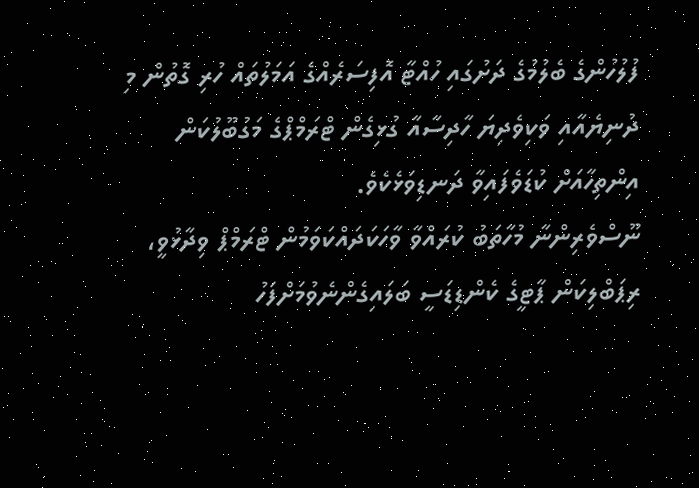ފުލުހުންގެ ބެލުމުގެ ދަށުގައި ހުއްޓާ އޮފިސަރެއްގެ އަމަލުތައް ހުރި ގޮތުން މި ދުނިޔެއާއި ވަކިވެދިޔަ ހާދިސާއާ ގުޅިގެން ޓްރަމްޕްގެ މަގުބޫލުކަން އިންތިހާއަށް ކުޑަވެފައިވާ ދަނޑިވަޅެކެވެ.
ނޫސްވެރިންނާ މުހާތަބު ކުރައްވާ ވާހަކަދައްކަވަމުން ޓްރަމްޕް ވިދާޅުވީ، ރިޕަބްލިކަން ޕާޓީގެ ކެންޑިޑަސީ ބަލައިގެންނެވުމަށްފަހު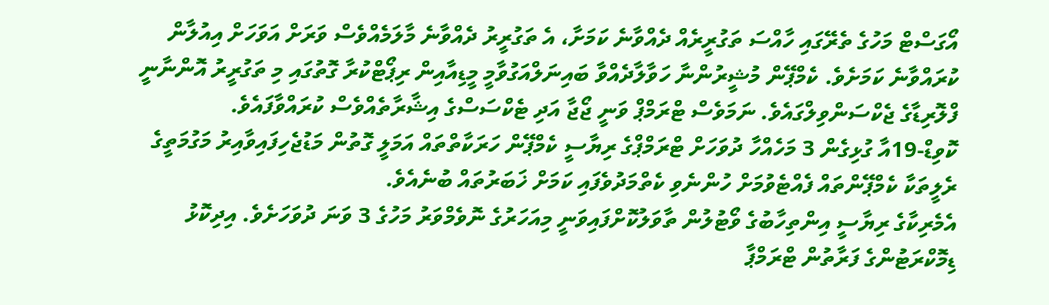އޯގަސްޓް މަހުގެ ތެރޭގައި ހާއްސަ ތަގުރީރެއް ދެއްވާނެ ކަމަށާ، އެ ތަގުރީރު ދެއްވާނެ މާލަމެއްވެސް ވަރަށް އަވަހަށް އިއުލާން ކުރައްވާނެ ކަމަށެވެ. ކެމްޕޭން މުޝީރުންނާ ހަވާލާދެއްވާ ބައިނަލްއަގުވާމީ މީޑިއާއިން ރިޕޯޓްކުރާ ގޮތުގައި މި ތަގުރީރު އޮންނާނީ ފްލޮރިޑާގެ ޖެކްސަންވިލްގައެވެ. ނަމަވެސް ޓްރަމްޕް ވަނީ ޖޯޖާ އަދި ޓެކްސަސްގެ އިޝާރާތެއްވެސް ކުރައްވާފައެވެ.
ކޮވިޑް-19އާ ގުޅިގެން 3 މަހެއްހާ ދުވަހަށް ޓްރަމްޕްގެ ރިޔާސީ ކެމްޕޭން ހަރަކާތްތައް އަމަލީ ގޮތުން މަޑުޖެހިފައިވާއިރު މަގުމަތީގެ ރެލީތަކާ ކެމްޕޭންތައް ފެއްޓެވުމަށް ހުންނެވި ކެތްމަދުވެފައި ކަމަށް ޚަބަރުތައް ބުނެއެވެ.
އެމެރިކާގެ ރިޔާސީ އިންތިހާބުގެ ވޯޓުލުން ތާވަލުކޮށްފައިވަނީ މިއަހަރުގެ ނޮވެމްވަރު މަހުގެ 3 ވަނަ ދުވަހަށެވެ. އިދިކޮޅު ޑިމޮކްރަޓުންގެ ފަރާތުން ޓްރަމްޕާ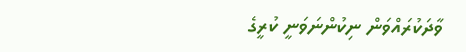ވާދަކުރައްވަން ނިކުންނަވަނީ ކުރީގެ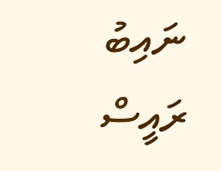ނައިބު ރައީސް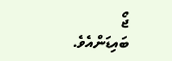ޖޯ ބައިޑަންއެވެ.